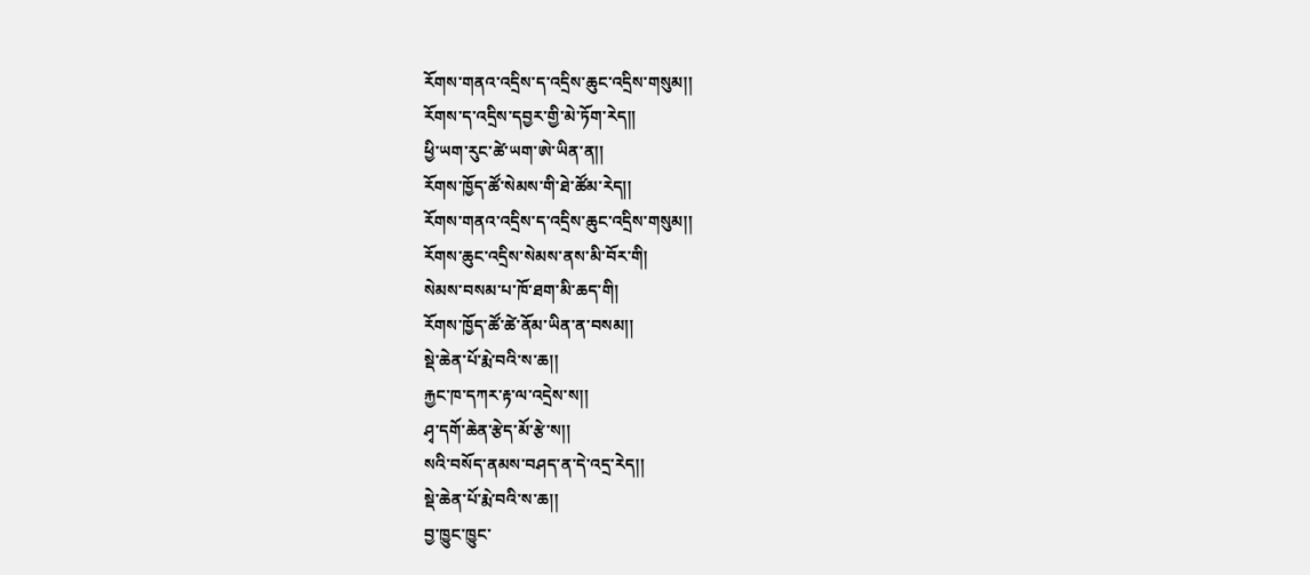རོགས་གནའ་འདྲིས་ད་འདྲིས་ཆུང་འདྲིས་གསུམ།།
རོགས་ད་འདྲིས་དབྱར་གྱི་མེ་ཏོག་རེད།།
ཕྱི་ཡག་རུང་ཚེ་ཡག་ཨེ་ཡིན་ན།།
རོགས་ཁྱོད་ཚོ་སེམས་གི་ཐེ་ཚོམ་རེད།།
རོགས་གནའ་འདྲིས་ད་འདྲིས་ཆུང་འདྲིས་གསུམ།།
རོགས་ཆུང་འདྲིས་སེམས་ནས་མི་བོར་གི།
སེམས་བསམ་པ་ཁོ་ཐག་མི་ཆད་གི།
རོགས་ཁྱོད་ཚོ་ཚེ་ནོམ་ཡིན་ན་བསམ།།
སྡེ་ཆེན་པོ་རྨེ་བའི་ས་ཆ།།
རྐྱང་ཁ་དཀར་རྟ་ལ་འདྲེས་ས།།
ཤྭ་དགོ་ཆེན་རྩེད་མོ་རྩེ་ས།།
སའི་བསོད་ནམས་བཤད་ན་དེ་འདྲ་རེད།།
སྡེ་ཆེན་པོ་རྨེ་བའི་ས་ཆ།།
བྱ་ཁྱུང་ཁྱུང་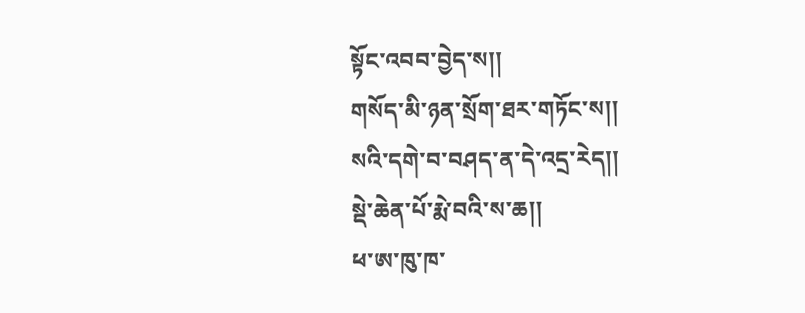སྟོང་འབབ་བྱེད་ས།།
གསོད་མི་ཉན་སྲོག་ཐར་གཏོང་ས།།
སའི་དགེ་བ་བཤད་ན་དེ་འདྲ་རེད།།
སྡེ་ཆེན་པོ་རྨེ་བའི་ས་ཆ།།
ཕ་ཨ་ཁུ་ཁ་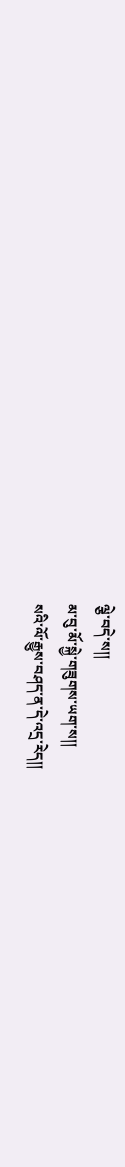ལྕེ་བདེ་ས།།
མ་བུ་མོ་སྐྱེ་གཟུགས་ཡག་ས།།
སའི་ལོ་རྒྱུས་བཤད་ན་དེ་འདྲ་རེད།།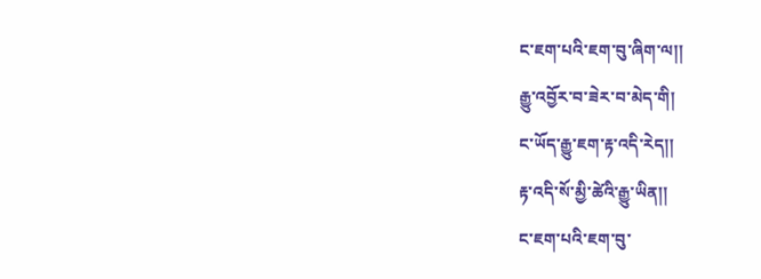ང་ཇག་པའི་ཇག་བུ་ཞིག་ལ།།
རྒྱུ་འབྱོར་བ་ཟེར་བ་མེད་གི།
ང་ཡོད་རྒྱུ་ཇག་རྟ་འདི་རེད།།
རྟ་འདི་སོ་མྱི་ཚེའི་རྒྱུ་ཡིན།།
ང་ཇག་པའི་ཇག་བུ་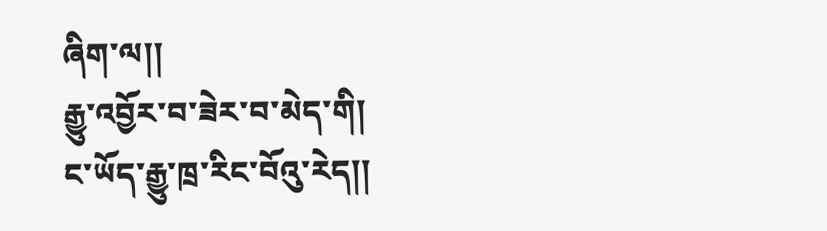ཞིག་ལ།།
རྒྱུ་འབྱོར་བ་ཟེར་བ་མེད་གི།
ང་ཡོད་རྒྱུ་ཁྲ་རིང་བོའུ་རེད།།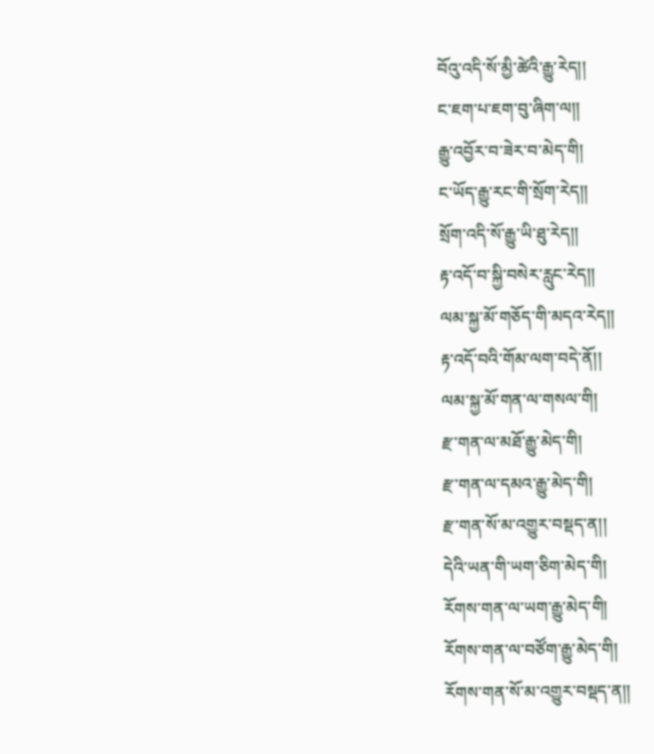བོའུ་འདི་སོ་མྱི་ཚེའི་རྒྱུ་རེད།།
ང་ཇག་པ་ཇག་བུ་ཞིག་ལ།།
རྒྱུ་འབྱོར་བ་ཟེར་བ་མེད་གི།
ང་ཡོད་རྒྱུ་རང་གི་སྲོག་རེད།།
སྲོག་འདི་སོ་རྒྱུ་ཡི་ཐུ་རེད།།
རྟ་འདོ་བ་སྐྱི་བསེར་རླུང་རེད།།
ལམ་སྐྱ་མོ་གཅོད་གི་མདའ་རེད།།
རྟ་འདོ་བའི་གོམ་ལག་བདེ་ནོ།།
ལམ་སྐྱ་མོ་གན་ལ་གསལ་གི།
རྫ་གན་ལ་མཐོ་རྒྱུ་མེད་གི།
རྫ་གན་ལ་དམའ་རྒྱུ་མེད་གི།
རྫ་གན་སོ་མ་འགྱུར་བསྡད་ན།།
དེའི་ཡན་གི་ཡག་ཅིག་མེད་གི།
རོགས་གན་ལ་ཡག་རྒྱུ་མེད་གི།
རོགས་གན་ལ་བཙོག་རྒྱུ་མེད་གི།
རོགས་གན་སོ་མ་འགྱུར་བསྡད་ན།།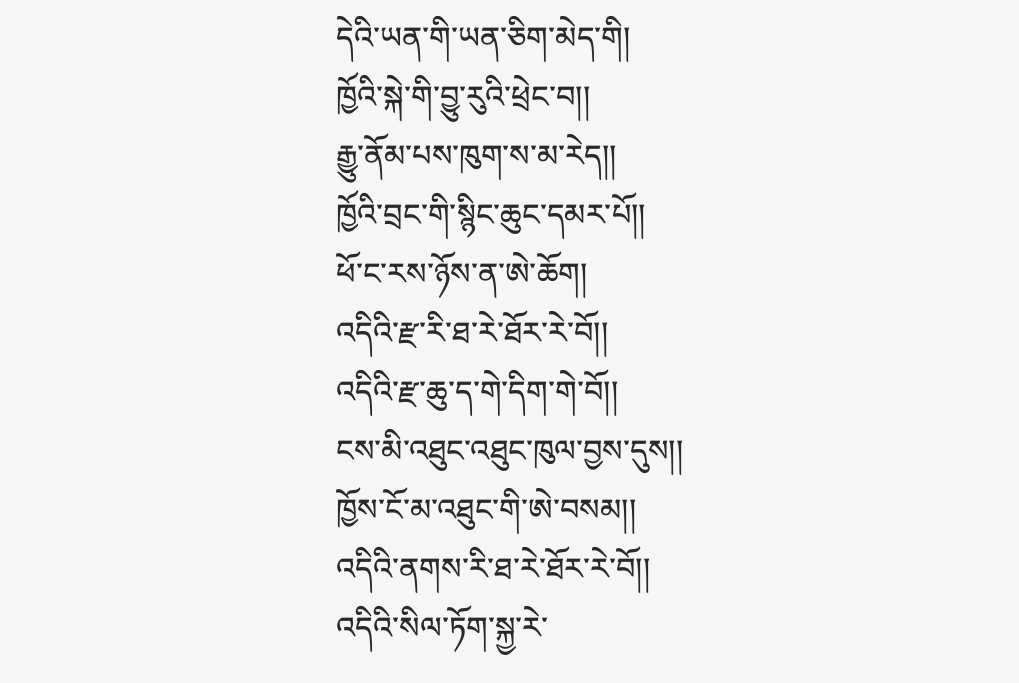དེའི་ཡན་གི་ཡན་ཅིག་མེད་གི།
ཁྱོའི་སྐེ་གི་བྱུ་རུའི་ཕྲེང་བ།།
རྒྱུ་ནོམ་པས་ཁུག་ས་མ་རེད།།
ཁྱོའི་བྲང་གི་སྙིང་ཆུང་དམར་པོ།།
ཕོ་ང་རས་ཉོས་ན་ཨེ་ཆོག།
འདིའི་རྫ་རི་ཐ་རེ་ཐོར་རེ་བོ།།
འདིའི་རྫ་ཆུ་ད་གེ་དིག་གེ་བོ།།
ངས་མི་འཐུང་འཐུང་ཁུལ་བྱས་དུས།།
ཁྱོས་ངོ་མ་འཐུང་གི་ཨེ་བསམ།།
འདིའི་ནགས་རི་ཐ་རེ་ཐོར་རེ་བོ།།
འདིའི་སིལ་ཏོག་སྐྱ་རེ་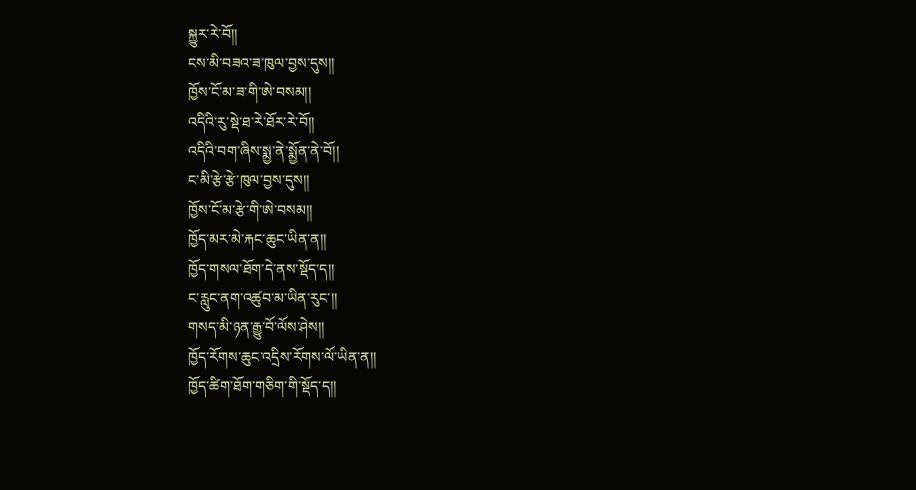སྐྱུར་རེ་བོ།།
ངས་མི་བཟའ་ཟ་ཁུལ་བྱས་དུས།།
ཁྱོས་ངོ་མ་ཟ་གི་ཨེ་བསམ།།
འདིའི་རུ་སྡེ་ཐ་རེ་ཐོར་རེ་བོ།།
འདིའི་བག་ཞིས་སྨྱ་ནེ་སྨྱོན་ནེ་བོ།།
ང་མི་རྩེ་རྩེ་ཁུལ་བྱས་དུས།།
ཁྱོས་ངོ་མ་རྩེ་གི་ཨེ་བསམ།།
ཁྱོད་མར་མེ་རྐང་ཆུང་ཡིན་ན།།
ཁྱོད་གསལ་ཐོག་དེ་ནས་སྡོད་ད།།
ང་རླུང་ནག་འཚུབ་མ་ཡིན་རུང་།།
གསད་མི་ཉན་རྒྱུ་བོ་ལོས་ཤེས།།
ཁྱོད་རོགས་ཆུང་འདྲིས་རོགས་ལོ་ཡིན་ན།།
ཁྱོད་ཚིག་ཐོག་གཅིག་གི་སྡོད་ད།།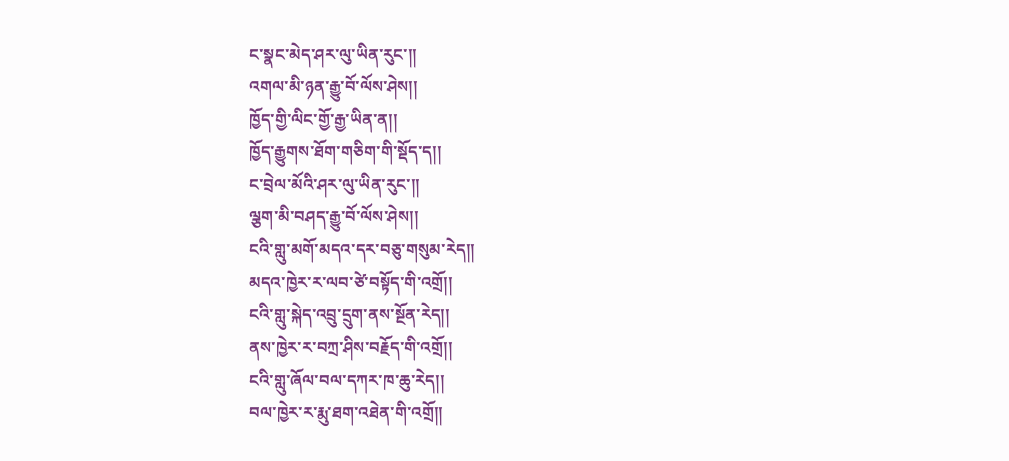ང་སྣང་མེད་ཤར་ལུ་ཡིན་རུང་།།
འགལ་མི་ཉན་རྒྱུ་བོ་ལོས་ཤེས།།
ཁྱོད་གྱི་ལིང་གྱོ་རྒྱ་ཡིན་ན།།
ཁྱོད་རྒྱུགས་ཐོག་གཅིག་གི་སྡོད་ད།།
ང་བྲེལ་མོའི་ཤར་ལུ་ཡིན་རུང་།།
ལྕག་མི་བཤད་རྒྱུ་བོ་ལོས་ཤེས།།
ངའི་གླུ་མགོ་མདའ་དར་བཅུ་གསུམ་རེད།།
མདའ་ཁྱེར་ར་ལབ་ཙེ་བསྟོད་གི་འགྲོ།།
ངའི་གླུ་སྐེད་འབྲུ་དྲུག་ནས་སྔོན་རེད།།
ནས་ཁྱེར་ར་བཀྲ་ཤིས་བརྗོད་གི་འགྲོ།།
ངའི་གླུ་ཞོལ་བལ་དཀར་ཁ་ཆུ་རེད།།
བལ་ཁྱེར་ར་རྨུ་ཐག་འཐེན་གི་འགྲོ།།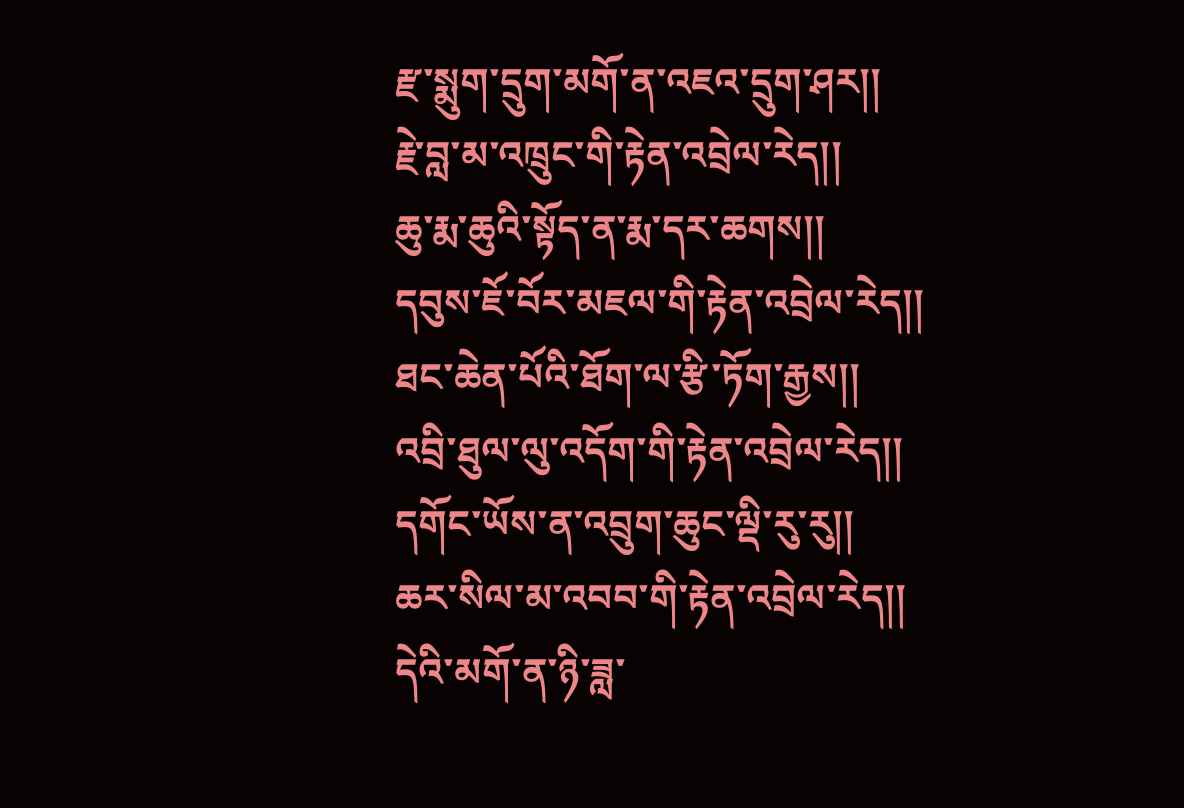རྫ་སྨུག་དྲུག་མགོ་ན་འཇའ་དྲུག་ཤར།།
རྗེ་བླ་མ་འཁྲུང་གི་རྟེན་འབྲེལ་རེད།།
ཆུ་རྨ་ཆུའི་སྟོད་ན་རྨ་དར་ཆགས།།
དབུས་ཇོ་བོར་མཇལ་གི་རྟེན་འབྲེལ་རེད།།
ཐང་ཆེན་པོའི་ཐོག་ལ་རྩི་ཏོག་རྒྱས།།
འབྲི་ཐུལ་ལུ་འདོག་གི་རྟེན་འབྲེལ་རེད།།
དགོང་ཡོས་ན་འབྲུག་ཆུང་ལྡི་རུ་རུ།།
ཆར་སིལ་མ་འབབ་གི་རྟེན་འབྲེལ་རེད།།
དེའི་མགོ་ན་ཉི་ཟླ་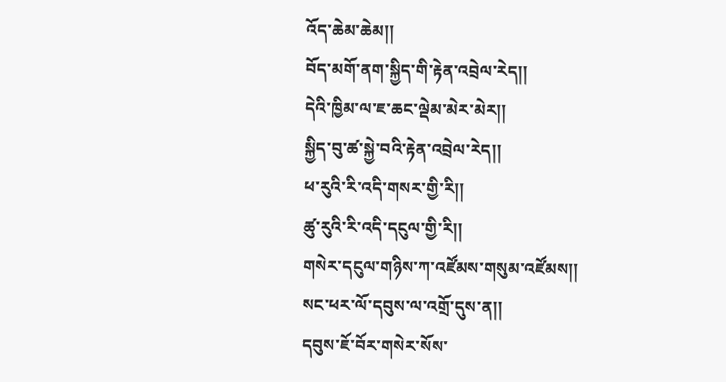འོད་ཆེམ་ཆེམ།།
བོད་མགོ་ནག་སྐྱིད་གི་རྟེན་འབྲེལ་རེད།།
དེའི་ཁྱིམ་ལ་ཇ་ཆང་ལྡེམ་མེར་མེར།།
སྐྱིད་བུ་ཚ་སྐྱེ་བའི་རྟེན་འབྲེལ་རེད།།
ཕ་རུའི་རི་འདི་གསར་གྱི་རི།།
ཚུ་རུའི་རི་འདི་དངུལ་གྱི་རི།།
གསེར་དངུལ་གཉིས་ཀ་འཛོམས་གསུམ་འཛོམས།།
སང་ཕར་ལོ་དབུས་ལ་འགྲོ་དུས་ན།།
དབུས་ཇོ་བོར་གསེར་སོས་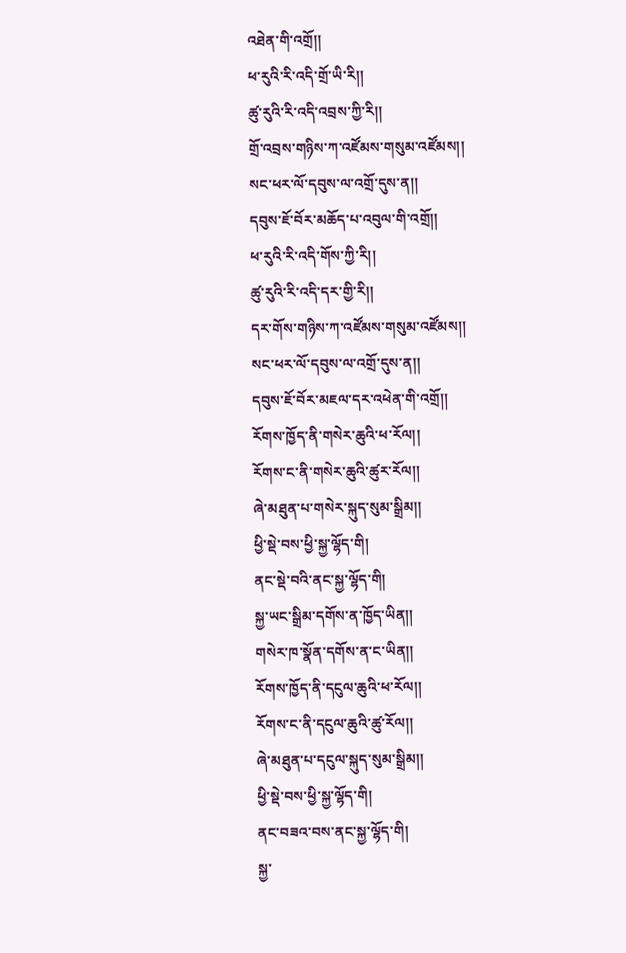འཐེན་གི་འགྲོ།།
ཕ་རུའི་རི་འདི་གྲོ་ཡི་རི།།
ཚུ་རུའི་རི་འདི་འབྲས་ཀྱི་རི།།
གྲོ་འབྲས་གཉིས་ཀ་འཛོམས་གསུམ་འཛོམས།།
སང་ཕར་ལོ་དབུས་ལ་འགྲོ་དུས་ན།།
དབུས་ཇོ་བོར་མཆོད་པ་འབུལ་གི་འགྲོ།།
ཕ་རུའི་རི་འདི་གོས་ཀྱི་རི།།
ཚུ་རུའི་རི་འདི་དར་གྱི་རི།།
དར་གོས་གཉིས་ཀ་འཛོམས་གསུམ་འཛོམས།།
སང་ཕར་ལོ་དབུས་ལ་འགྲོ་དུས་ན།།
དབུས་ཇོ་བོར་མཇལ་དར་འཕེན་གི་འགྲོ།།
རོགས་ཁྱོད་ནི་གསེར་ཆུའི་ཕ་རོལ།།
རོགས་ང་ནི་གསེར་ཆུའི་ཚུར་རོལ།།
ཞེ་མཐུན་པ་གསེར་སྐུད་སུམ་སྒྲིམ།།
ཕྱི་སྡེ་བས་ཕྱི་སྐྱ་ལྷོད་གི།
ནང་སྡེ་བའི་ནང་སྐྱ་ལྷོད་གི།
སྐྱ་ཡང་སྒྲིམ་དགོས་ན་ཁྱོད་ཡིན།།
གསེར་ཁ་སྣོན་དགོས་ན་ང་ཡིན།།
རོགས་ཁྱོད་ནི་དངུལ་ཆུའི་ཕ་རོལ།།
རོགས་ང་ནི་དངུལ་ཆུའི་ཚུ་རོལ།།
ཞེ་མཐུན་པ་དངུལ་སྐུད་སུམ་སྒྲིམ།།
ཕྱི་སྡེ་བས་ཕྱི་སྐྱ་ལྷོད་གི།
ནང་བཟའ་བས་ནང་སྐྱ་ལྷོད་གི།
སྐྱ་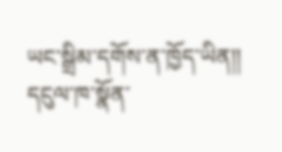ཡང་སྒྲིམ་དགོས་ན་ཁྱོད་ཡིན།།
དངུལ་ཁ་སྣོན་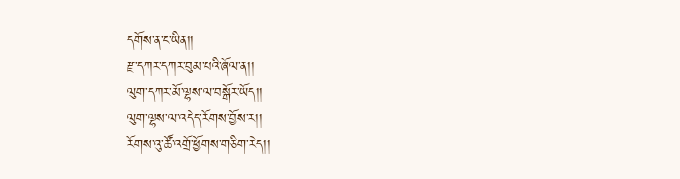དགོས་ན་ང་ཡིན།།
རྫ་དཀར་དཀར་བུམ་པའི་ཞོལ་ན།།
ལུག་དཀར་མོ་ལྷས་ལ་བསྒོར་ཡོད།།
ལུག་ལྷས་ལ་འདེད་རོགས་བྱོས་ར།།
རོགས་འུ་ཚོ་འགྲོ་ཕྱོགས་གཅིག་རེད།།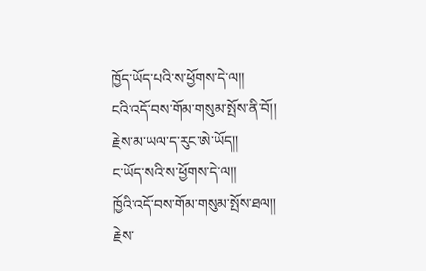ཁྱོད་ཡོད་པའི་ས་ཕྱོགས་དེ་ལ།།
ངའི་འདོ་བས་གོམ་གསུམ་སྤོས་ནི་བོ།།
རྗེས་མ་ཡལ་ད་རུང་ཨེ་ཡོད།།
ང་ཡོད་སའི་ས་ཕྱོགས་དེ་ལ།།
ཁྱོའི་འདོ་བས་གོམ་གསུམ་སྤོས་ཐལ།།
རྗེས་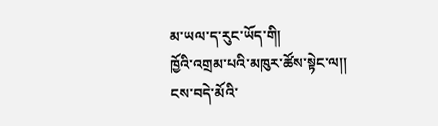མ་ཡལ་ད་རུང་ཡོད་གི།
ཁྱོའི་འགྲམ་པའི་མཁུར་ཚོས་སྟེང་ལ།།
ངས་བདེ་མོའི་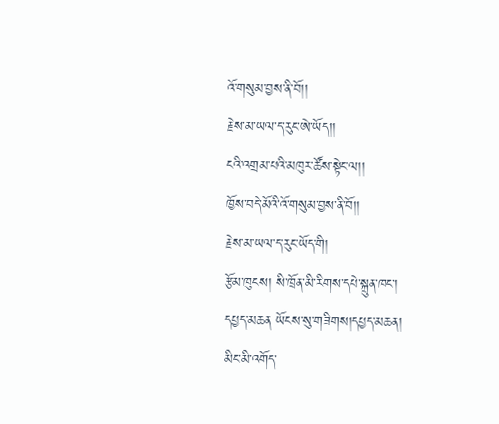འོ་གསུམ་བྱས་ནི་བོ།།
རྗེས་མ་ཡལ་ད་རུང་ཨེ་ཡོད།།
ངའི་འགྲམ་པའི་མཁུར་ཚོས་སྟེང་ལ།།
ཁྱོས་བདེ་མོའི་འོ་གསུམ་བྱས་ནི་བོ།།
རྗེས་མ་ཡལ་ད་རུང་ཡོད་གི།
རྩོམ་ཁུངས། སི་ཁྲོན་མི་རིགས་དཔེ་སྐྲུན་ཁང་།
དཔྱད་མཆན ཡོངས་སུ་གཟིགས།དཔྱད་མཆན།
མིང་མི་འགོད་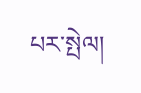པར་སྤེལ།